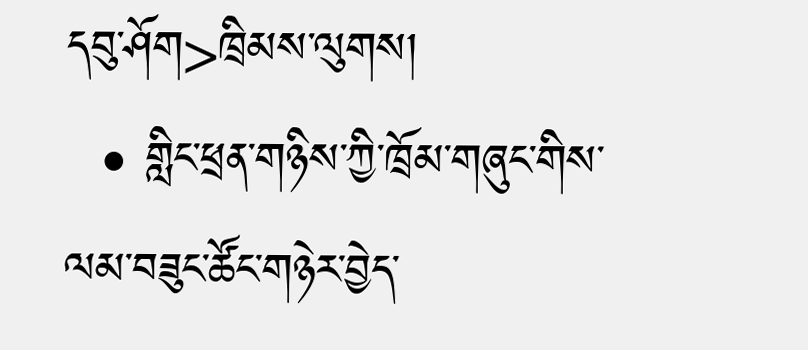དབུ་ཤོག>ཁྲིམས་ལུགས།
  • གླིང་ཕྲན་གཉིས་ཀྱི་ཁྲོམ་གཞུང་གིས་ལམ་བཟུང་ཚོང་གཉེར་བྱེད་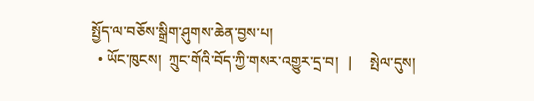སྤྱོད་ལ་བཅོས་སྒྲིག་ཤུགས་ཆེན་བྱས་པ།
  • ཡོང་ཁུངས།  ཀྲུང་གོའི་བོད་ཀྱི་གསར་འགྱུར་དྲ་བ།   |     སྤེལ་དུས།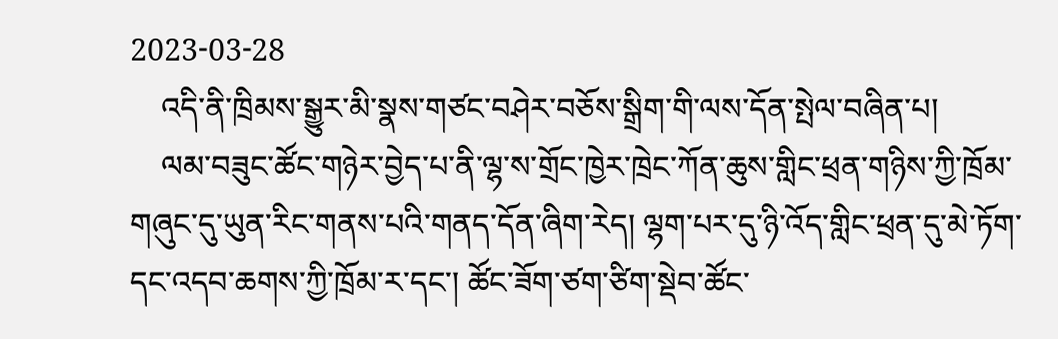2023-03-28
    འདི་ནི་ཁྲིམས་སྒྱུར་མི་སྣས་གཙང་བཤེར་བཅོས་སྒྲིག་གི་ལས་དོན་སྤེལ་བཞིན་པ།
    ལམ་བཟུང་ཚོང་གཉེར་བྱེད་པ་ནི་ལྷ་ས་གྲོང་ཁྱེར་ཁྲེང་ཀོན་ཆུས་གླིང་ཕྲན་གཉིས་ཀྱི་ཁྲོམ་གཞུང་དུ་ཡུན་རིང་གནས་པའི་གནད་དོན་ཞིག་རེད། ལྷག་པར་དུ་ཉི་འོད་གླིང་ཕྲན་དུ་མེ་ཏོག་དང་འདབ་ཆགས་ཀྱི་ཁྲོམ་ར་དང་། ཚོང་ཟོག་ཙག་ཙིག་སྡེབ་ཚོང་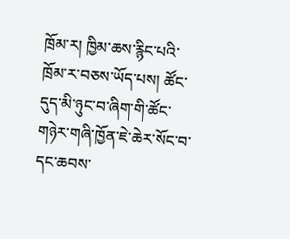ཁྲོམ་ར། ཁྱིམ་ཆས་རྙིང་པའི་ཁྲོམ་ར་བཅས་ཡོད་པས། ཚོང་དུད་མི་ཉུང་བ་ཞིག་གི་ཚོང་གཉེར་གཞི་ཁྱོན་ཇེ་ཆེར་སོང་བ་དང་ཆབས་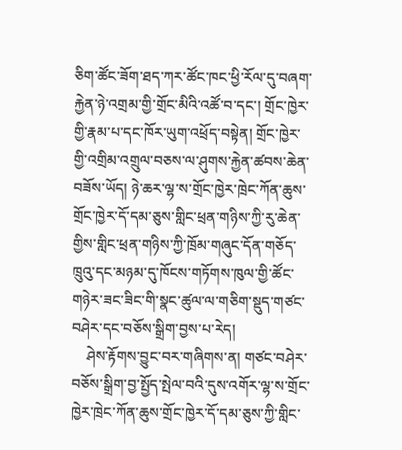ཅིག་ཚོང་ཟོག་ཐད་ཀར་ཚོང་ཁང་ཕྱི་རོལ་དུ་བཞག་རྐྱེན་ཉེ་འགྲམ་གྱི་གྲོང་མིའི་འཚོ་བ་དང་། གྲོང་ཁྱེར་གྱི་རྣམ་པ་དང་ཁོར་ཡུག་འཕྲོད་བསྟེན། གྲོང་ཁྱེར་གྱི་འགྲིམ་འགྲུལ་བཅས་ལ་ཤུགས་རྐྱེན་ཚབས་ཆེན་བཟོས་ཡོད། ཉེ་ཆར་ལྷ་ས་གྲོང་ཁྱེར་ཁྲེང་ཀོན་ཆུས་གྲོང་ཁྱེར་དོ་དམ་ཅུས་གླིང་ཕྲན་གཉིས་ཀྱི་རུ་ཆེན་གྱིས་གླིང་ཕྲན་གཉིས་ཀྱི་ཁྲོམ་གཞུང་དོན་གཅོད་ཁྲུའུ་དང་མཉམ་དུ་ཁོངས་གཏོགས་ཁུལ་གྱི་ཚོང་གཉེར་ཟང་ཟིང་གི་སྣང་ཚུལ་ལ་གཅིག་སྡུད་གཙང་བཤེར་དང་བཅོས་སྒྲིག་བྱས་པ་རེད།
    ཤེས་རྟོགས་བྱུང་བར་གཞིགས་ན། གཙང་བཤེར་བཅོས་སྒྲིག་བྱ་སྤྱོད་སྤེལ་བའི་དུས་འགོར་ལྷ་ས་གྲོང་ཁྱེར་ཁྲེང་ཀོན་ཆུས་གྲོང་ཁྱེར་དོ་དམ་ཅུས་ཀྱི་གླིང་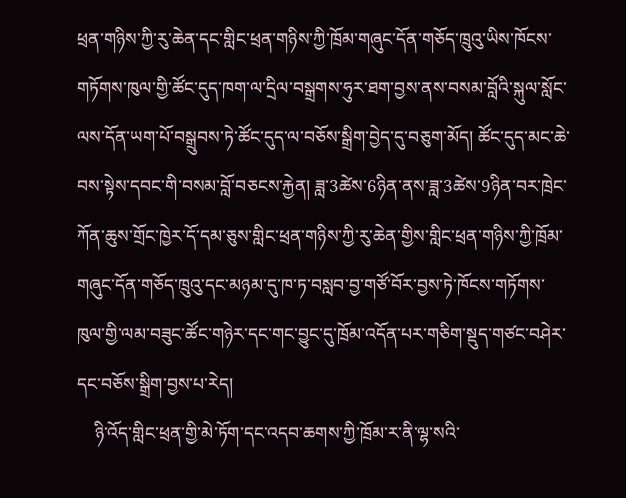ཕྲན་གཉིས་ཀྱི་རུ་ཆེན་དང་གླིང་ཕྲན་གཉིས་ཀྱི་ཁྲོམ་གཞུང་དོན་གཅོད་ཁྲུའུ་ཡིས་ཁོངས་གཏོགས་ཁུལ་གྱི་ཚོང་དུད་ཁག་ལ་དྲིལ་བསྒྲགས་ཧུར་ཐག་བྱས་ནས་བསམ་བློའི་སྐུལ་སློང་ལས་དོན་ཡག་པོ་བསྒྲུབས་ཏེ་ཚོང་དུད་ལ་བཅོས་སྒྲིག་བྱེད་དུ་བཅུག་མོད། ཚོང་དུད་མང་ཆེ་བས་སྟེས་དབང་གི་བསམ་བློ་བཅངས་རྐྱེན། ཟླ་3ཚེས་6ཉིན་ནས་ཟླ་3ཚེས་9ཉིན་བར་ཁྲེང་ཀོན་ཆུས་གྲོང་ཁྱེར་དོ་དམ་ཅུས་གླིང་ཕྲན་གཉིས་ཀྱི་རུ་ཆེན་གྱིས་གླིང་ཕྲན་གཉིས་ཀྱི་ཁྲོམ་གཞུང་དོན་གཅོད་ཁྲུའུ་དང་མཉམ་དུ་ཁ་ཏ་བསླབ་བྱ་གཙོ་བོར་བྱས་ཏེ་ཁོངས་གཏོགས་ཁུལ་གྱི་ལམ་བཟུང་ཚོང་གཉེར་དང་གང་བྱུང་དུ་ཁྲོམ་འདོན་པར་གཅིག་སྡུད་གཙང་བཤེར་དང་བཅོས་སྒྲིག་བྱས་པ་རེད།
    ཉི་འོད་གླིང་ཕྲན་གྱི་མེ་ཏོག་དང་འདབ་ཆགས་ཀྱི་ཁྲོམ་ར་ནི་ལྷ་སའི་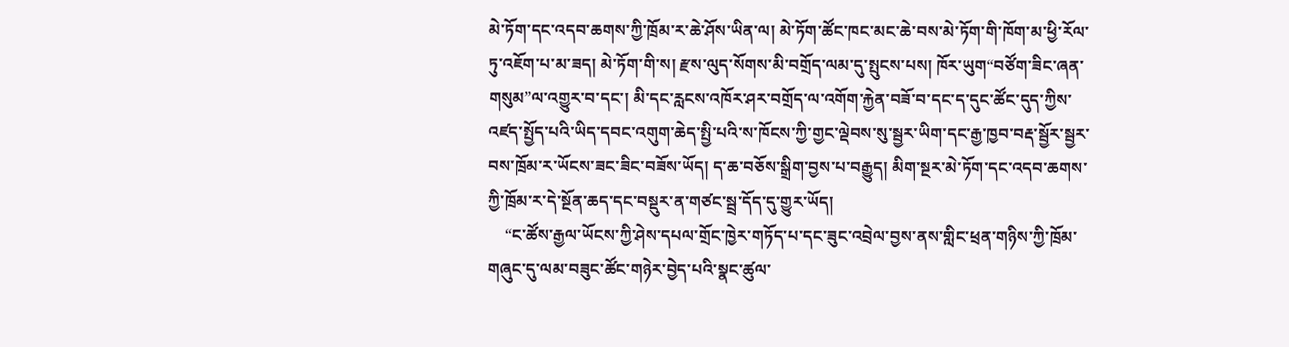མེ་ཏོག་དང་འདབ་ཆགས་ཀྱི་ཁྲོམ་ར་ཆེ་ཤོས་ཡིན་ལ། མེ་ཏོག་ཚོང་ཁང་མང་ཆེ་བས་མེ་ཏོག་གི་ཁོག་མ་ཕྱི་རོལ་ཏུ་འཇོག་པ་མ་ཟད། མེ་ཏོག་གི་ས། རྫས་ལུད་སོགས་མི་བགྲོད་ལམ་དུ་སྤུངས་པས། ཁོར་ཡུག“བཙོག་ཟིང་ཞན་གསུམ”ལ་འགྱུར་བ་དང་། མི་དང་རླངས་འཁོར་ཤར་བགྲོད་ལ་འགོག་རྐྱེན་བཟོ་བ་དང་ད་དུང་ཚོང་དུད་ཀྱིས་འཛད་སྤྱོད་པའི་ཡིད་དབང་འགུག་ཆེད་སྤྱི་པའི་ས་ཁོངས་ཀྱི་གྱང་ལྡེབས་སུ་སྦྱར་ཡིག་དང་རྒྱ་ཁྱབ་བརྡ་སྦྱོར་སྦྱར་བས་ཁྲོམ་ར་ཡོངས་ཟང་ཟིང་བཟོས་ཡོད། ད་ཆ་བཅོས་སྒྲིག་བྱས་པ་བརྒྱུད། མིག་སྔར་མེ་ཏོག་དང་འདབ་ཆགས་ཀྱི་ཁྲོམ་ར་དེ་སྔོན་ཆད་དང་བསྡུར་ན་གཙང་སྦྲ་དོད་དུ་གྱུར་ཡོད།
    “ང་ཚོས་རྒྱལ་ཡོངས་ཀྱི་ཤེས་དཔལ་གྲོང་ཁྱེར་གཏོད་པ་དང་ཟུང་འབྲེལ་བྱས་ནས་གླིང་ཕྲན་གཉིས་ཀྱི་ཁྲོམ་གཞུང་དུ་ལམ་བཟུང་ཚོང་གཉེར་བྱེད་པའི་སྣང་ཚུལ་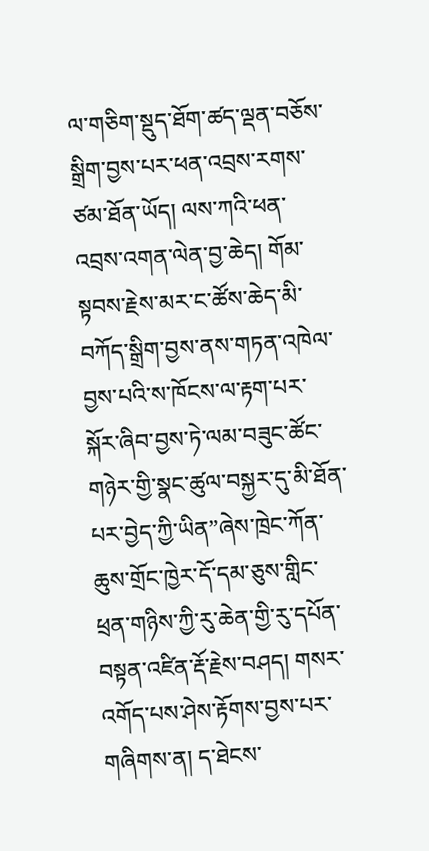ལ་གཅིག་སྡུད་ཐོག་ཚད་ལྡན་བཅོས་སྒྲིག་བྱས་པར་ཕན་འབྲས་རགས་ཙམ་ཐོན་ཡོད། ལས་ཀའི་ཕན་འབྲས་འགན་ལེན་བྱ་ཆེད། གོམ་སྟབས་རྗེས་མར་ང་ཚོས་ཆེད་མི་བཀོད་སྒྲིག་བྱས་ནས་གཏན་འཁེལ་བྱས་པའི་ས་ཁོངས་ལ་རྟག་པར་སྐོར་ཞིབ་བྱས་ཏེ་ལམ་བཟུང་ཚོང་གཉེར་གྱི་སྣང་ཚུལ་བསྐྱར་དུ་མི་ཐོན་པར་བྱེད་ཀྱི་ཡིན”ཞེས་ཁྲེང་ཀོན་ཆུས་གྲོང་ཁྱེར་དོ་དམ་ཅུས་གླིང་ཕྲན་གཉིས་ཀྱི་རུ་ཆེན་གྱི་རུ་དཔོན་བསྟན་འཛིན་རྡོ་རྗེས་བཤད། གསར་འགོད་པས་ཤེས་རྟོགས་བྱས་པར་གཞིགས་ན། ད་ཐེངས་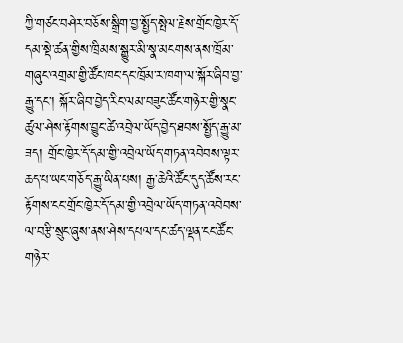ཀྱི་གཙང་བཤེར་བཅོས་སྒྲིག་བྱ་སྤྱོད་སྤེལ་རྗེས་གྲོང་ཁྱེར་དོ་དམ་སྡེ་ཚན་གྱིས་ཁྲིམས་སྒྱུར་མི་སྣ་མངགས་ནས་ཁྲོམ་གཞུང་འགྲམ་གྱི་ཚོང་ཁང་དང་ཁྲོམ་ར་ཁག་ལ་སྐོར་ཞིབ་བྱ་རྒྱུ་དང་། སྐོར་ཞིབ་བྱེད་རིང་ལམ་བཟུང་ཚོང་གཉེར་གྱི་སྣང་ཚུལ་ཤེས་རྟོགས་བྱུང་ཚེ་འབྲེལ་ཡོད་བྱེད་ཐབས་སྤྱོད་རྒྱུ་མ་ཟད། གྲོང་ཁྱེར་དོ་དམ་གྱི་འབྲེལ་ཡོད་གཏན་འབེབས་ལྟར་ཆད་པ་ཡང་གཅོད་རྒྱུ་ཡིན་པས། རྒྱ་ཆེའི་ཚོང་དུད་ཚོས་རང་རྟོགས་ངང་གྲོང་ཁྱེར་དོ་དམ་གྱི་འབྲེལ་ཡོད་གཏན་འབེབས་ལ་བརྩི་སྲུང་ཞུས་ནས་ཤེས་དཔལ་དང་ཚད་ལྡན་ངང་ཚོང་གཉེར་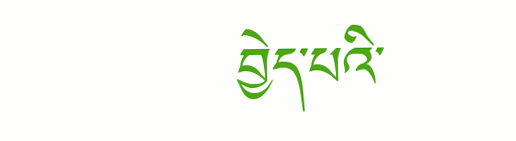བྱེད་པའི་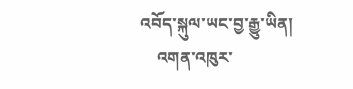འབོད་སྐུལ་ཡང་བྱ་རྒྱུ་ཡིན།
    འགན་འཁུར་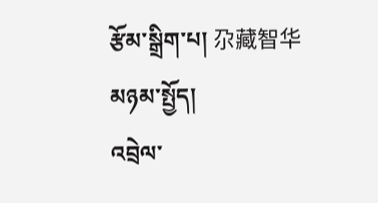རྩོམ་སྒྲིག་པ། 尕藏智华
མཉམ་སྤྱོད།
འབྲེལ་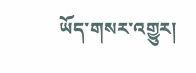ཡོད་གསར་འགྱུར།